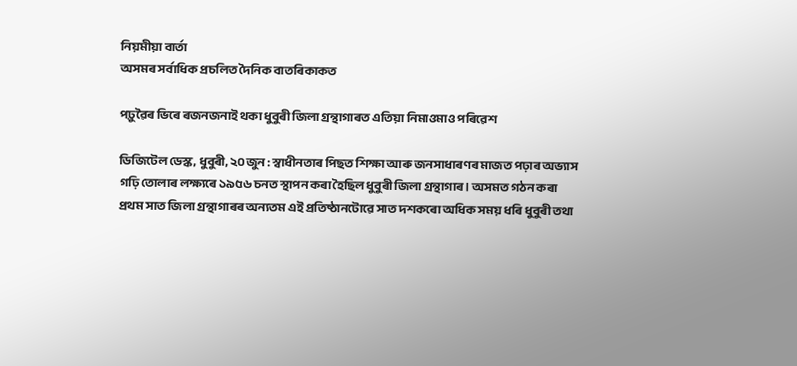নিয়মীয়া বাৰ্তা
অসমৰ সৰ্বাধিক প্ৰচলিত দৈনিক বাতৰিকাকত

পঢ়ুৱৈৰ ভিৰে ৰজনজনাই থকা ধুবুৰী জিলা গ্ৰন্থাগাৰত এতিয়া নিমাওমাও পৰিৱেশ

ডিজিটেল ডেস্ক, ধুবুৰী, ২০ জুন : স্বাধীনতাৰ পিছত শিক্ষা আৰু জনসাধাৰণৰ মাজত পঢ়াৰ অভ্যাস গঢ়ি তোলাৰ লক্ষ্যৰে ১৯৫৬ চনত স্থাপন কৰা হৈছিল ধুবুৰী জিলা গ্ৰন্থাগাৰ। অসমত গঠন কৰা প্ৰথম সাত জিলা গ্ৰন্থাগাৰৰ অন্যতম এই প্ৰতিষ্ঠানটোৱে সাত দশকৰো অধিক সময় ধৰি ধুবুৰী তথা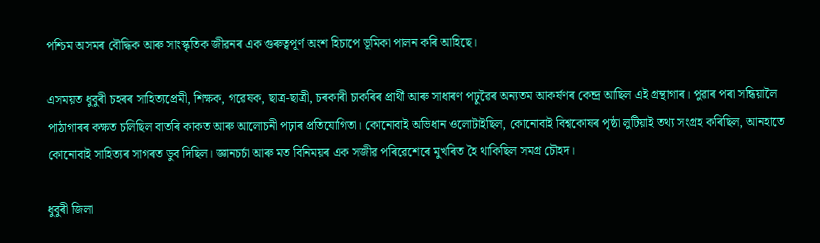পশ্চিম অসমৰ বৌদ্ধিক আৰু সাংস্কৃতিক জীৱনৰ এক গুৰুত্বপূৰ্ণ অংশ হিচাপে ভূমিকা পালন কৰি আহিছে।

এসময়ত ধুবুৰী চহৰৰ সাহিত্যপ্ৰেমী, শিক্ষক, গৱেষক, ছাত্ৰ-ছাত্ৰী, চৰকাৰী চাকৰিৰ প্ৰাৰ্থী আৰু সাধাৰণ পঢ়ুৱৈৰ অন্যতম আকৰ্ষণৰ কেন্দ্ৰ আছিল এই গ্ৰন্থাগাৰ। পুৱাৰ পৰা সন্ধিয়ালৈ পাঠাগাৰৰ কক্ষত চলিছিল বাতৰি কাকত আৰু আলোচনী পঢ়াৰ প্ৰতিযোগিতা। কোনোবাই অভিধান ওলোটাইছিল, কোনোবাই বিশ্বকোষৰ পৃষ্ঠা লুটিয়াই তথ্য সংগ্ৰহ কৰিছিল, আনহাতে কোনোবাই সাহিত্যৰ সাগৰত ডুব দিছিল। জ্ঞানচৰ্চা আৰু মত বিনিময়ৰ এক সজীৱ পৰিৱেশেৰে মুখৰিত হৈ থাকিছিল সমগ্ৰ চৌহদ।

ধুবুৰী জিলা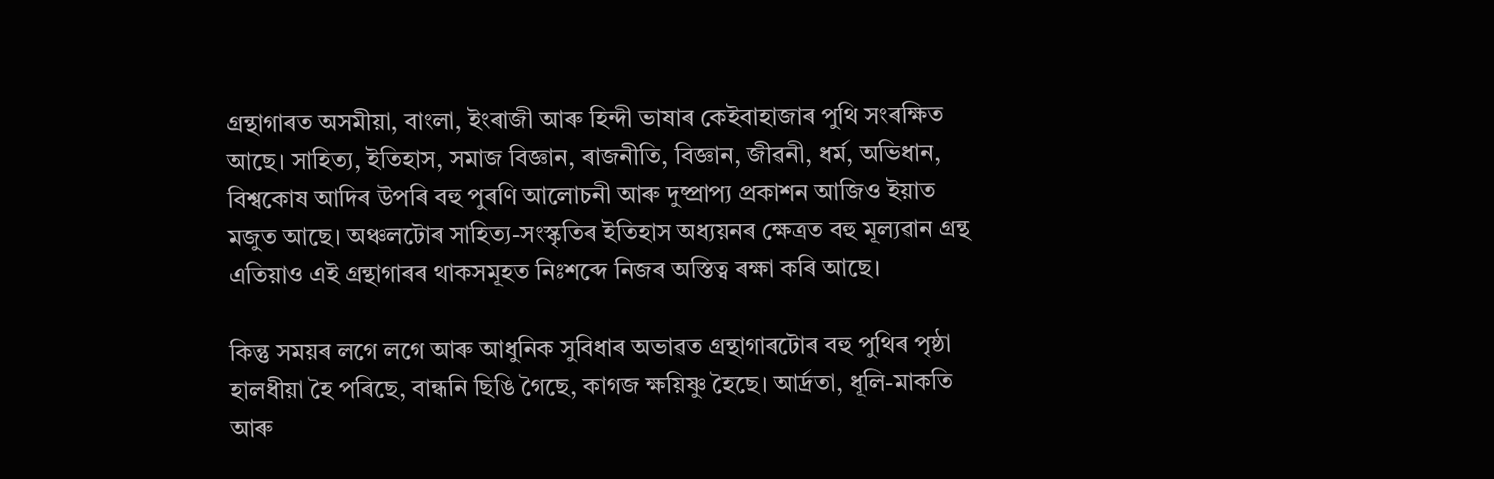গ্ৰন্থাগাৰত অসমীয়া, বাংলা, ইংৰাজী আৰু হিন্দী ভাষাৰ কেইবাহাজাৰ পুথি সংৰক্ষিত আছে। সাহিত্য, ইতিহাস, সমাজ বিজ্ঞান, ৰাজনীতি, বিজ্ঞান, জীৱনী, ধৰ্ম, অভিধান, বিশ্বকোষ আদিৰ উপৰি বহু পুৰণি আলোচনী আৰু দুষ্প্ৰাপ্য প্ৰকাশন আজিও ইয়াত মজুত আছে। অঞ্চলটোৰ সাহিত্য-সংস্কৃতিৰ ইতিহাস অধ্যয়নৰ ক্ষেত্ৰত বহু মূল্যৱান গ্ৰন্থ এতিয়াও এই গ্ৰন্থাগাৰৰ থাকসমূহত নিঃশব্দে নিজৰ অস্তিত্ব ৰক্ষা কৰি আছে।

কিন্তু সময়ৰ লগে লগে আৰু আধুনিক সুবিধাৰ অভাৱত গ্ৰন্থাগাৰটোৰ বহু পুথিৰ পৃষ্ঠা হালধীয়া হৈ পৰিছে, বান্ধনি ছিঙি গৈছে, কাগজ ক্ষয়িষ্ণু হৈছে। আৰ্দ্ৰতা, ধূলি-মাকতি আৰু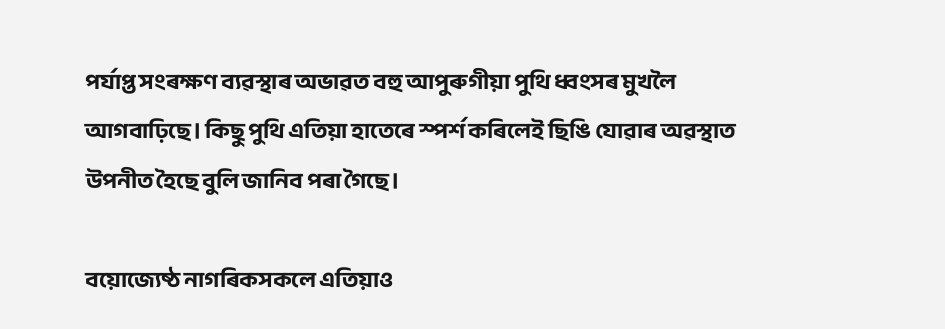পৰ্যাপ্ত সংৰক্ষণ ব্যৱস্থাৰ অভাৱত বহু আপুৰুগীয়া পুথি ধ্বংসৰ মুখলৈ আগবাঢ়িছে। কিছু পুথি এতিয়া হাতেৰে স্পৰ্শ কৰিলেই ছিঙি যোৱাৰ অৱস্থাত উপনীত হৈছে বুলি জানিব পৰা গৈছে।

বয়োজ্যেষ্ঠ নাগৰিকসকলে এতিয়াও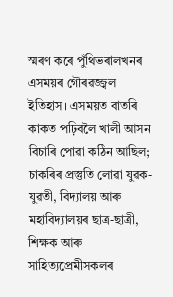স্মৰণ কৰে পুঁথিভৰালখনৰ এসময়ৰ গৌৰৱজ্জ্বল ইতিহাস। এসময়ত বাতৰি কাকত পঢ়িবলৈ খালী আসন বিচাৰি পোৱা কঠিন আছিল; চাকৰিৰ প্ৰস্তুতি লোৱা যুৱক-যুৱতী, বিদ্যালয় আৰু মহাবিদ্যালয়ৰ ছাত্ৰ-ছাত্ৰী, শিক্ষক আৰু সাহিত্যপ্ৰেমীসকলৰ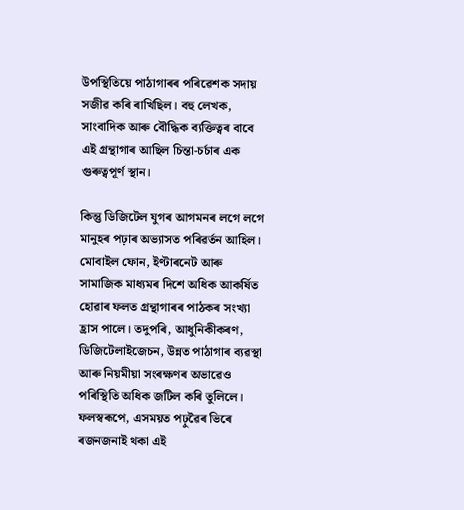উপস্থিতিয়ে পাঠাগাৰৰ পৰিৱেশক সদায় সজীৱ কৰি ৰাখিছিল। বহু লেখক, সাংবাদিক আৰু বৌদ্ধিক ব্যক্তিত্বৰ বাবে এই গ্ৰন্থাগাৰ আছিল চিন্তা-চৰ্চাৰ এক গুৰুত্বপূৰ্ণ স্থান।

কিন্তু ডিজিটেল যুগৰ আগমনৰ লগে লগে মানুহৰ পঢ়াৰ অভ্যাসত পৰিৱৰ্তন আহিল। মোবাইল ফোন, ইণ্টাৰনেট আৰু সামাজিক মাধ্যমৰ দিশে অধিক আকৰ্ষিত হোৱাৰ ফলত গ্ৰন্থাগাৰৰ পাঠকৰ সংখ্যা হ্ৰাস পালে। তদুপৰি, আধুনিকীকৰণ, ডিজিটেলাইজেচন, উন্নত পাঠাগাৰ ব্যৱস্থা আৰু নিয়মীয়া সংৰক্ষণৰ অভাৱেও পৰিস্থিতি অধিক জটিল কৰি তুলিলে। ফলস্বৰূপে, এসময়ত পঢ়ুৱৈৰ ভিৰে ৰজনজনাই থকা এই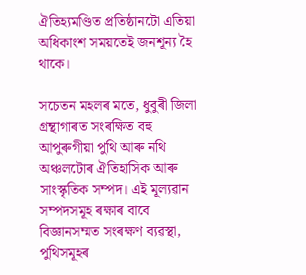ঐতিহ্যমণ্ডিত প্ৰতিষ্ঠানটো এতিয়া অধিকাংশ সময়তেই জনশূন্য হৈ থাকে।

সচেতন মহলৰ মতে, ধুবুৰী জিলা গ্ৰন্থাগাৰত সংৰক্ষিত বহু আপুৰুগীয়া পুথি আৰু নথি অঞ্চলটোৰ ঐতিহাসিক আৰু সাংস্কৃতিক সম্পদ। এই মূল্যৱান সম্পদসমূহ ৰক্ষাৰ বাবে বিজ্ঞানসম্মত সংৰক্ষণ ব্যৱস্থা, পুথিসমূহৰ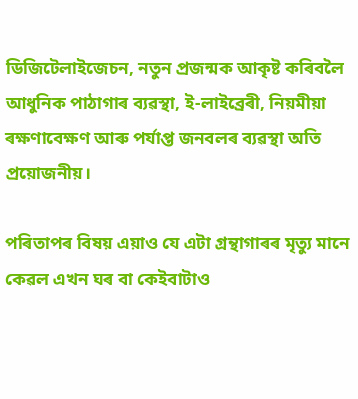ডিজিটেলাইজেচন, নতুন প্ৰজন্মক আকৃষ্ট কৰিবলৈ আধুনিক পাঠাগাৰ ব্যৱস্থা, ই-লাইব্ৰেৰী, নিয়মীয়া ৰক্ষণাবেক্ষণ আৰু পৰ্যাপ্ত জনবলৰ ব্যৱস্থা অতি প্ৰয়োজনীয়।

পৰিতাপৰ বিষয় এয়াও যে এটা গ্ৰন্থাগাৰৰ মৃত্যু মানে কেৱল এখন ঘৰ বা কেইবাটাও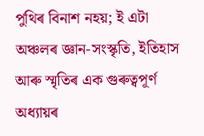পুথিৰ বিনাশ নহয়; ই এটা অঞ্চলৰ জ্ঞান-সংস্কৃতি, ইতিহাস আৰু স্মৃতিৰ এক গুৰুত্বপূৰ্ণ অধ্যায়ৰ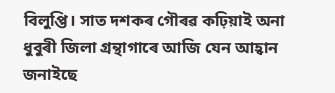বিলুপ্তি। সাত দশকৰ গৌৰৱ কঢ়িয়াই অনা ধুবুৰী জিলা গ্ৰন্থাগাৰে আজি যেন আহ্বান জনাইছে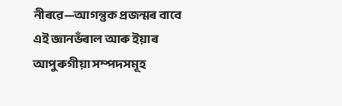নীৰৱে—আগন্তুক প্ৰজন্মৰ বাবে এই জ্ঞানভঁৰাল আৰু ইয়াৰ আপুৰুগীয়া সম্পদসমূহ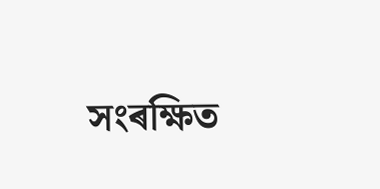সংৰক্ষিত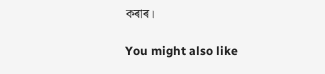কৰাৰ।

You might also like